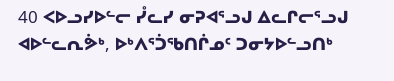40 ᐸᐅᓗᓯᐅᓪᓕ ᓮᓚᓯ ᓂᕈᐊᕐᓗᒍ ᐃᓚᒋᓕᕐᓗᒍ ᐊᐅᓪᓚᕆᕘᒃ, ᐅᒃᐱᕐᑑᖃᑎᒌᓄᑦ ᑐᓂᔭᐅᓪᓗᑎᒃ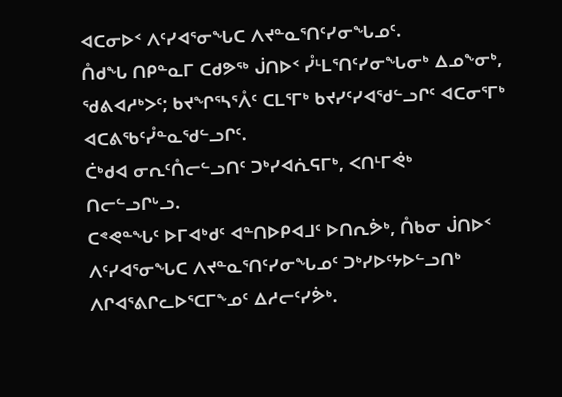ᐊᑕᓂᐅᑉ ᐱᑦᓯᐊᕐᓂᖓᑕ ᐱᔪᓐᓇᕐᑎᑦᓯᓂᖓᓄᑦ.
ᑍᑯᖓ ᑎᑭᓐᓇᒥ ᑕᑯᕗᖅ ᒎᑎᐅᑉ ᓮᒻᒪᕐᑎᑦᓯᓂᖓᓂᒃ ᐃᓄᖕᓂᒃ, ᖁᕕᐊᓱᒃᐳᑦ; ᑲᔪᖏᕐᓴᕐᐰᑦ ᑕᒪᕐᒥᒃ ᑲᔪᓯᑦᓯᐊᖁᓪᓗᒋᑦ ᐊᑕᓂᕐᒥᒃ ᐊᑕᕕᖃᑦᓮᓐᓇᖁᓪᓗᒋᑦ.
ᑖᒃᑯᐊ ᓂᕆᑦᑍᓕᓪᓗᑎᑦ ᑐᒃᓯᐊᕇᕋᒥᒃ, ᐸᑎᒻᒥᕚᒃ ᑎᓕᓪᓗᒋᒡᓗ.
ᑕᕝᕙᓐᖓᑦ ᐅᒥᐊᒃᑯᑦ ᐊᓐᑎᐅᑭᐊᒧᑦ ᐅᑎᕆᕘᒃ, ᑍᑲᓂ ᒎᑎᐅᑉ ᐱᑦᓯᐊᕐᓂᖓᑕ ᐱᔪᓐᓇᕐᑎᑦᓯᓂᖓᓄᑦ ᑐᒃᓯᐅᑦᔭᐅᓪᓗᑎᒃ ᐱᒋᐊᕐᕕᒋᓚᐅᕐᑕᒥᖕᓄᑦ ᐃᓱᓕᑦᓯᕘᒃ.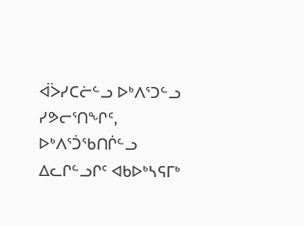ᐋᐴᓯᑕᓖᓪᓗ ᐅᒃᐱᕐᑐᓪᓗ ᓯᕗᓕᕐᑎᖏᑦ, ᐅᒃᐱᕐᑑᖃᑎᒌᓪᓗ ᐃᓚᒋᓪᓗᒋᑦ ᐊᑲᐅᒃᓴᕋᒥᒃ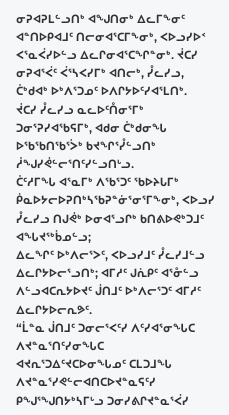ᓂᕈᐊᕈᒪᓪᓗᑎᒃ ᐊᖑᑎᓂᒃ ᐃᓚᒥᖕᓂᑦ ᐊᓐᑎᐅᑭᐊᒧᑦ ᑎᓕᓂᐊᕐᑕᒥᖕᓂᒃ, ᐸᐅᓗᓯᐅᑉ ᐸᕐᓇᐹᓯᐅᓪᓗ ᐃᓚᒋᓂᐊᕐᑕᖏᓐᓂᒃ. ᔫᑕᓯ ᓂᕈᐊᕐᐹᑦ ᐹᕐᓴᐸᓯᒥᒃ ᐊᑎᓕᒃ, ᓮᓚᓯᓗ, ᑖᒃᑯᐊᒃ ᐅᒃᐱᕐᑐᓄᑦ ᐅᐱᒋᔭᐅᑦᓯᐊᕐᒪᑎᒃ.
ᔫᑕᓯ ᓮᓚᓯᓗ ᓇᓚᐅᑦᑍᓂᕐᒥᒃ ᑐᓂᕐᕈᓯᐊᖃᕋᒥᒃ, ᐊᑯᓂ ᑖᒃᑯᓂᖓ ᐅᖃᖃᑎᖃᕐᐴᒃ ᑲᔪᖏᕐᓮᓪᓗᑎᒃ ᓲᖑᓯᕚᓪᓕᕐᑎᑦᓯᓪᓗᑎᒡᓗ.
ᑖᑦᓱᒥᖓ ᐊᕐᓇᒥᒃ ᐱᖃᕐᑐᑦ ᖃᐅᔨᒐᒥᒃ ᑮᓇᐅᔭᓕᐅᕈᑎᒃᓴᖃᕈᓐᓃᕐᓂᕐᒥᖕᓂᒃ, ᐸᐅᓗᓯ ᓮᓚᓯᓗ ᑎᒍᕚᒃ ᐅᓂᐊᕐᓗᒋᒃ ᑲᑎᕕᐅᕙᒃᑐᒧᑦ ᐊᖓᔪᖅᑳᓄᓪᓗ;
ᐃᓚᖏᑦ ᐅᒃᐱᓕᕐᐳᑦ, ᐸᐅᓗᓯᒧᑦ ᓮᓚᓯᒧᓪᓗ ᐃᓚᒋᔭᐅᓕᕐᓗᑎᒃ; ᐊᒥᓱᑦ ᒍᕇᑭᑦ ᐊᕐᓁᓪᓗ ᐱᓪᓗᐊᑕᕆᔭᐅᔪᑦ ᒎᑎᒧᑦ ᐅᒃᐱᓕᕐᑐᑦ ᐊᒥᓱᑦ ᐃᓚᒋᔭᐅᓕᕆᕗᑦ.
“ᒫᓐᓇ ᒎᑎᒧᑦ ᑐᓂᓕᕐᐸᑦᓯ ᐱᑦᓯᐊᕐᓂᖓᑕ ᐱᔪᓐᓇᕐᑎᑦᓯᓂᖓᑕ ᐊᔪᕆᕐᑐᐃᑦᔪᑕᐅᓂᖓᓄᑦ ᑕᒪᑐᒧᖓ ᐱᔪᓐᓇᕐᓯᕙᓪᓕᐊᑎᑕᐅᔪᓐᓇᕋᑦᓯ ᑭᖑᕐᖑᑎᔭᒃᓴᒥᒡᓗ ᑐᓂᓯᕕᒋᔪᓐᓇᕐᐹᓯ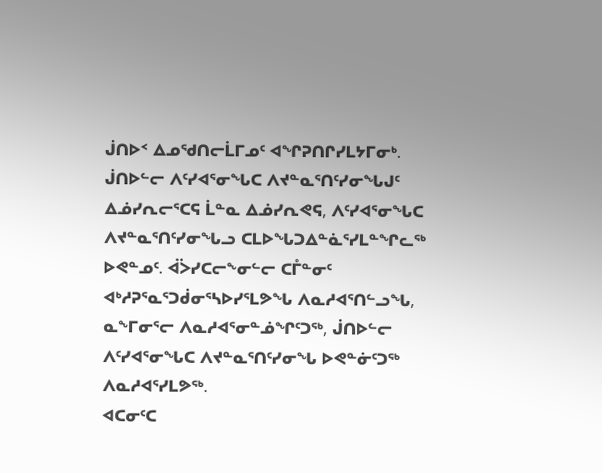ᒎᑎᐅᑉ ᐃᓄᖁᑎᓕᒫᒥᓄᑦ ᐊᖏᕈᑎᒋᓯᒪᔭᒥᓂᒃ.
ᒎᑎᐅᓪᓕ ᐱᑦᓯᐊᕐᓂᖓᑕ ᐱᔪᓐᓇᕐᑎᑦᓯᓂᖓᒍᑦ ᐃᓅᓯᕆᓕᕐᑕᕋ ᒫᓐᓇ ᐃᓅᓯᕆᕙᕋ, ᐱᑦᓯᐊᕐᓂᖓᑕ ᐱᔪᓐᓇᕐᑎᑦᓯᓂᖓᓗ ᑕᒪᐅᖓᑐᐃᓐᓈᕐᓯᒪᓐᖏᓚᖅ ᐅᕙᓐᓄᑦ. ᐋᐴᓯᑕᓕᖕᓂᓪᓕ ᑕᒤᓐᓂᑦ ᐊᒃᓱᕈᕐᓇᕐᑐᑰᓂᕐᓴᐅᓯᕐᒪᕗᖓ ᐱᓇᓱᐊᕐᑎᓪᓗᖓ, ᓇᖕᒥᓂᕐᓕ ᐱᓇᓱᐊᕐᓂᓐᓅᖏᑦᑐᖅ, ᒎᑎᐅᓪᓕ ᐱᑦᓯᐊᕐᓂᖓᑕ ᐱᔪᓐᓇᕐᑎᑦᓯᓂᖓ ᐅᕙᓐᓃᑦᑐᖅ ᐱᓇᓱᐊᕐᓯᒪᕗᖅ.
ᐊᑕᓂᑦᑕ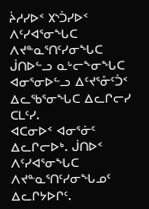ᔩᓱᓯᐅᑉ ᙭ᔅᑑᓯᐅᑉ ᐱᑦᓯᐊᕐᓂᖓᑕ ᐱᔪᓐᓇᕐᑎᑦᓯᓂᖓᑕ ᒎᑎᐅᓪᓗ ᓇᒡᓕᖕᓂᖓᑕ ᐊᓂᕐᓂᐅᓪᓗ ᐃᑦᔪᕐᓁᑦᑑᑉ ᐃᓚᖃᕐᓂᖓᑕ ᐃᓚᒋᓕᓯ ᑕᒪᑦᓯ.
ᐊᑕᓂᐅᑉ ᐊᓂᕐᓃᑦ ᐃᓚᒋᓕᐅᒃ. ᒎᑎᐅᑉ ᐱᑦᓯᐊᕐᓂᖓᑕ ᐱᔪᓐᓇᕐᑎᑦᓯᓂᖓᓄᑦ ᐃᓚᒋᔭᐅᒋᑦ.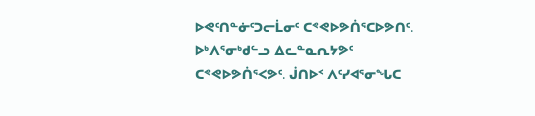ᐅᕙᑦᑎᓐᓃᑦᑐᓕᒫᓂᑦ ᑕᕝᕙᐅᕗᑏᕐᑕᐅᕗᑎᑦ. ᐅᒃᐱᕐᓂᒃᑯᓪᓗ ᐃᓚᓐᓇᕆᔭᕗᑦ ᑕᕝᕙᐅᕗᑏᕐᐸᕗᑦ. ᒎᑎᐅᑉ ᐱᑦᓯᐊᕐᓂᖓᑕ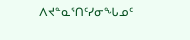ᐱᔪᓐᓇᕐᑎᑦᓯᓂᖓᓄᑦ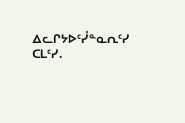ᐃᓚᒋᔭᐅᑦᓮᓐᓇᕆᑦᓯ ᑕᒪᑦᓯ.